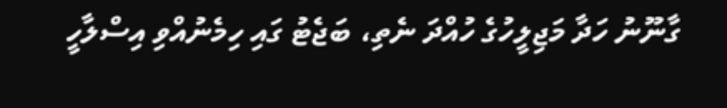ގާނޫނު ހަދާ މަޖިލީހުގެ ހުއްދަ ނެތި، ބަޖެޓު ގައި ހިމެނުއްވި އިސްލާހީ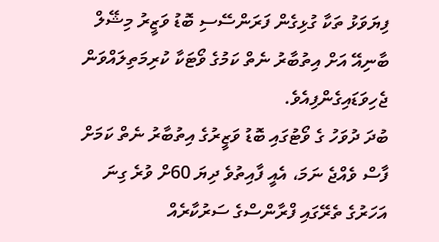ފިޔަވަޅު ތަކާ ގުޅިގެން ފަރަންސޭސި ބޮޑު ވަޒީރު މިޝޭލް ބާނިއޭ އަށް އިތުބާރު ނެތް ކަމުގެ ވޯޓަކާ ކުރިމަތިލައްވަން ޖެހިވަޑައިގެންފިއެވެ.
ބުދަ ދުވަހު ގެ ވޯޓުގައި ބޮޑު ވަޒީރުގެ އިތުބާރު ނެތް ކަމަށް ފާސް ވެއްޖެ ނަމަ، އެއީ ފާއިތުވެ ދިޔަ 60ށް ވުރެ ގިނަ އަހަރުގެ ތެރޭގައި ފްރާންސްގެ ސަރުކާރެއް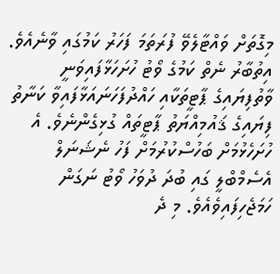މިގޮތަށް ވައްޓާލެވޭ ފުރަތަމަ ފަހަރު ކަމުގައި ވާނެއެވެ.
އިތުބާރު ނެތް ކަމުގެ ވޯޓު ހުށަހަޅާފައިވަނީ ވާތުފިޔައިގެ ޕާޓީތަކާއި ހައްދުފަހަނައަޅާފައިވާ ކަނާތު ފިޔައިގެ ޤައުމިއްޔަތު ޕާޓީތައް ގުޅިގެންނެވެ. އެ ހުށަހެޅުމަށް ބަހުސްކުރުމަށް ފަހު ނެޝަނަލް އެސެމްބްލީ ގައި ބުދަ ދުވަހު ވޯޓު ނަގަން ހަމަޖެހިފައިވެއެވެ. މި ދެ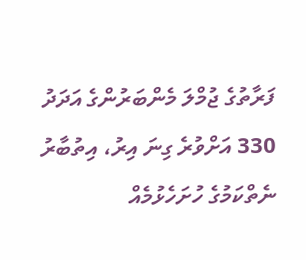ފަރާތުގެ ޖުމްލަ މެންބަރުންގެ އަދަދު 330 އަށްވުރެ ގިނަ އިރު، އިތުބާރު ނެތްކަމުގެ ހުށަހެޅުމެއް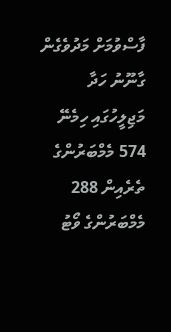ފާސްވުމަށް މަދުވެގެން ގާނޫނު ހަދާ މަޖިލީހުގައި ހިމެނޭ 574 މެމްބަރުންގެ ތެރެއިން 288 މެމްބަރުންގެ ވޯޓު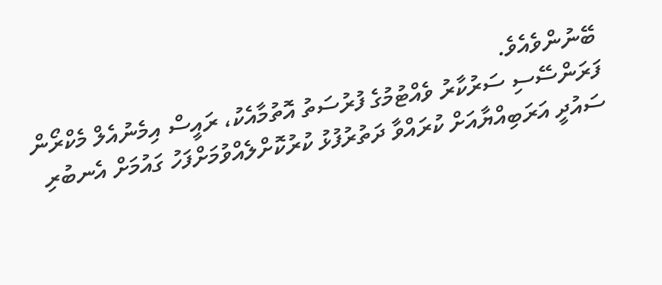ބޭނުންވެއެވެ.
ފަރަންސޭސި ސަރުކާރު ވެއްޓުމުގެ ފުރުސަތު އޮތުމާއެކު، ރައީސް އިމެނުއެލް މެކްރޯން ސައުދީ އަރަބިއްޔާއަށް ކުރައްވާ ދަތުރުފުޅު ކުރުކޮށްލެއްވުމަށްފަހު ގައުމަށް އެނބުރި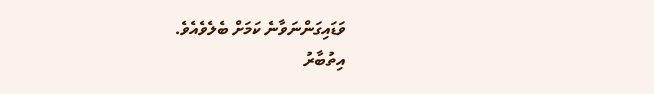ވަޑައިގަންނަވާނެ ކަމަށް ބެލެވެއެވެ.
އިތުބާރު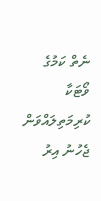ނެތް ކަމުގެ ވޯޓަކާ ކުރިމަތިލައްވަން ޖެހުނު އިރު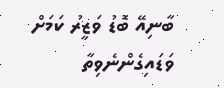ބާނިއޭ ބޮޑު ވަޒީރު ކަމަށް ވަޑައިގެންނެވިތާ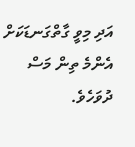އަދި މިވީ ގާތްގަނޑަކަށް އެންމެ ތިން މަސް ދުވަހެވެ.